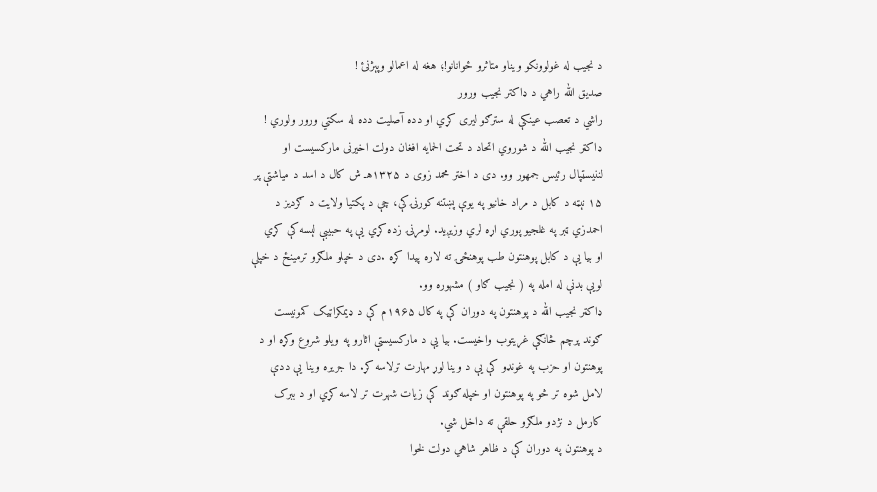د نجيب له غولوونکو ويناو متاثرو ځوانانو!؛ هغه له اعمالو وپېژنئ !
صديق الله راهي د ډاکتر نجيب ورور
راشي د تعصب عينکې له سترګو ليرى کړي او دده آصليت دده له سکتي ورور ولوري !
ډاکټر نجیب الله د شوروي اتحاد د تحت الحمایه افغان دولت اخیرنی مارکسیست او لننیسټپال رئیس جمهور وو. دی د اختر محمد زوی د ۱۳۲۵هـ ش کال د اسد د میاشتې پر ۱۵ نېټه د کابل د مراد خانیو په یوې پښتنه کورنۍکې، چې د پکتیا ولایت د ګردیز د احمدزي ټبر په غلجيو پوري اړه لري وزیږید. لومړنۍ زده کړي یې په حبیبې لېسه کې کړي او بیا یې د کابل پوهنتون طب پوهنځۍ ته لاره پیدا کړه .دی د خپلو ملګرو ترمینځ د خپلې لويې بدنې له امله په ( نجیب ګاو ) مشهوره وو.
ډاکټر نجیب الله د پوهنتون په دوران کې په کال ۱۹۶۵م کې د ډیمکراټیک کمونیست ګوند پرچم څانګې غړیتوب واخیست. بیا یې د مارکسیستې اثارو په ویلو شروع وکړه او د پوهنتون او حزب په غونډو کې یې د وینا لوړ مهارت ترلاسه کړ. دا جریره وینا یې ددې لامل شوه تر څو په پوهنتون او خپله ګوند کې زیات شهرت تر لاسه کړي او د ببرک کارمل د نژدو ملګرو حلقې ته داخل شي.
د پوهنتون په دوران کې د ظاهر شاهي دولت لخوا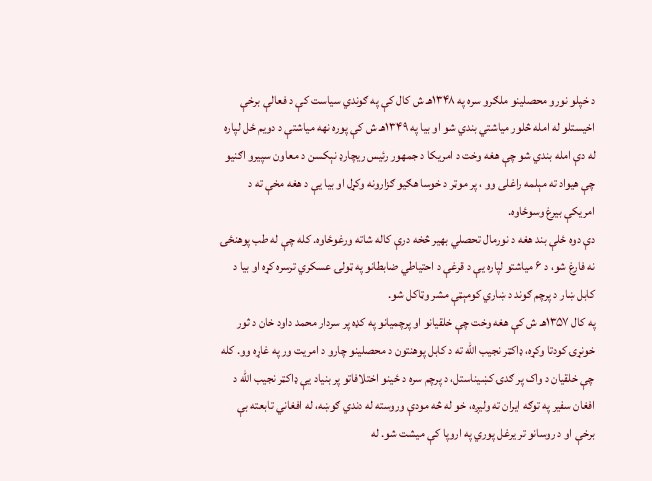د خپلو نورو محصلینو ملګرو سره په ۱۳۴۸هـ ش کال کې په ګوندي سیاست کې د فعالې برخې اخیستلو له امله څلور میاشتي بندي شو او بیا په ۱۳۴۹هـ ش کې پوره نهه میاشتې د دویم ځل لپاره له دې امله بندي شو چې هغه وخت د امریکا د جمهور رئیس ریچارډ نېکسن د معاون سپيرو اګنیو چې هیواد ته مېلمه راغلی وو ، پر موټر د خوسا هګیو ګزارونه وکړل او بیا یې د هغه مخې ته د امریکې بیرغ وسوځاوه.
دې دوه ځلې بند هغه د نورمال تحصلي بهیر څخه درې کاله شاته ورغوځاوه. کله چې له طب پوهنځۍ نه فارغ شو، د ۶ میاشتو لپاره یې د قرغې د احتیاطي ضابطانو په ټولۍ عسکري ترسره کړه او بیا د کابل ښار د پرچم ګوند د ښاري کومېټې مشر وټاکل شو.
په کال ۱۳۵۷هـ ش کې هغه وخت چې خلقیانو او پرچمیانو په کډه پر سردار محمد داود خان د ثور خونړۍ کودتا وکړه، ډاکټر نجیب الله ته د کابل پوهنتون د محصلینو چارو د امریت ور په غاړه وو. کله چې خلقیان د واک پر ګدۍ کښیناستل، د پرچم سره د ځینو اختلافاتو پر بنیاد یې ډاکټر نجیب الله د افغان سفیر په توګه ایران ته ولیږه، خو له څه مودې وروسته له دندي ګوښه، له افغاني تابعته بې برخې او د روسانو تر یرغل پوري په اروپا کې میشت شو. له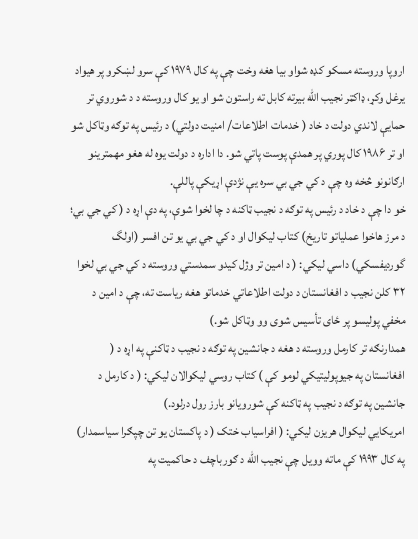اروپا وروسته مسکو کډه شواو بیا هغه وخت چې په کال ۱۹۷۹ کې سرو لښکرو پر هیواد یرغل وکړ، ډاکټر نجیب الله بیرته کابل ته راستون شو او یو کال وروسته د د شوروي تر حمایې لاندي دولت د خاد ( خدمات اطلاعات/ امنیت دولتي) د رئیس په توګه وټاکل شو او تر ۱۹۸۶ کال پوري پر همدې پوست پاتي شو. دا اداره د دولت یوه له هغو مهمترینو ارګانونو څخه وه چې د کي جي بي سره یې نژدې اړیکې پاللې.
خو دا چې د خاد د رئیس په توګه د نجیب ټاکنه د چا لخوا شوې، په دې اړه د ( کي جي بي؛ د مرز هاخوا عملیاتو تاریخ) کتاب لیکوال او د کي جي بي یو تن افسر (اولگ گوردیفسکي) داسي لیکي: ( د امین تر وژل کیدو سمدستي وروسته د کي جي بي لخوا ۳۲ کلن نجیب د افغانستان د دولت اطلاعاتي خدماتو هغه ریاست ته، چې د امین د مخفي پولیسو پر ځای تأسیس شوی وو وټاکل شو.)
همدارنګه تر کارمل وروسته د هغه د جانشین په توګه د نجیب د ټاکنې په اړه د ( افغانستان په جیوپولیتیکي لومو کې ) کتاب روسي لیکوالان لیکي: ( د کارمل د جانشین په توګه د نجیب په ټاکنه کې شورویانو بارز رول درلود.)
امریکايي لیکوال هریزن لیکي: ( افراسیاب ختک ( د پاکستان یو تن چپګرا سیاسمدار) په کال ۱۹۹۳ کې ماته وویل چې نجیب الله د ګورباچف د حاکمیت په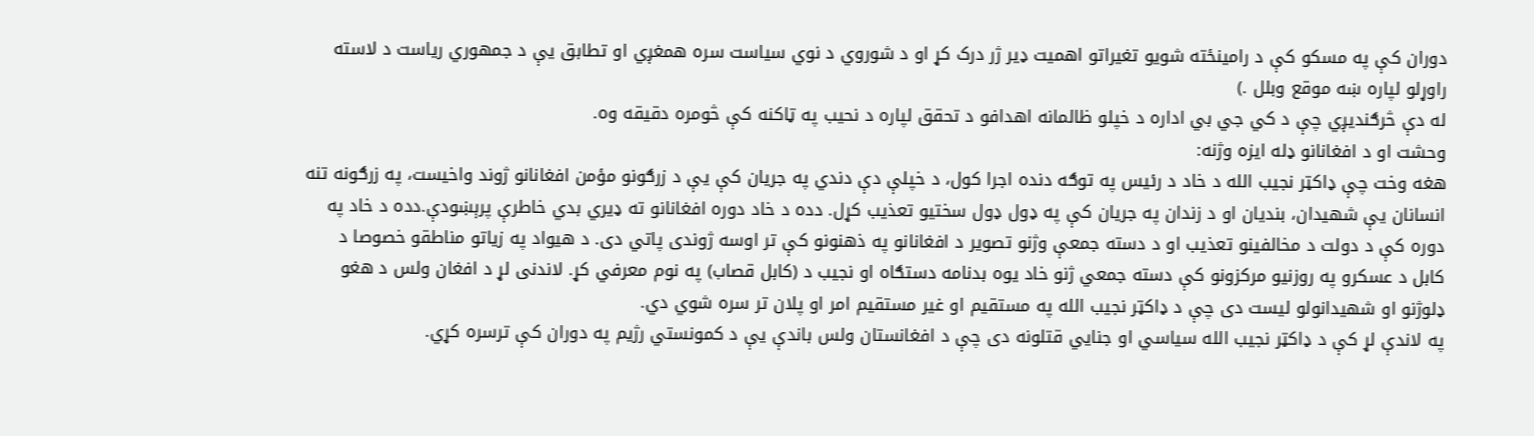دوران کې په مسکو کې د رامینځته شویو تغیراتو اهمیت ډیر ژر درک کړ او د شوروي د نوي سیاست سره همغږي او تطابق یې د جمهوري ریاست د لاسته راوړلو لپاره ښه موقع وبلل .)
له دې څرګندیږي چې د کي جي بي اداره د خپلو ظالمانه اهدافو د تحقق لپاره د نحیب په ټاکنه کې څومره دقیقه وه.
وحشت او د افغانانو ډله ایزه وژنه:
هغه وخت چې ډاکټر نجیب الله د خاد د رئيس په توګه دنده اجرا کول، د خپلې دې دندي په جریان کې یې د زرګونو مؤمن افغانانو ژوند واخیست، په زرګونه تنه انسانان یې شهیدان، بندیان او د زندان په جریان کې په ډول ډول سختیو تعذیب کړل. دده د خاد دوره افغانانو ته ډیري بدي خاطرې پرېښودې.دده د خاد په دوره کې د دولت د مخالفینو تعذیب او د دسته جمعې وژنو تصویر د افغانانو په ذهنونو کې تر اوسه ژوندی پاتي دی. د هیواد په زیاتو مناطقو خصوصا د کابل د عسکرو په روزنیو مرکزونو کې دسته جمعي ژنو خاد یوه بدنامه دستګاه او نجیب د (کابل قصاب) په نوم معرفي کړ. لاندنی لړ د افغان ولس د هغو ډلوژنو او شهیدانولو لیست دی چې د ډاکټر نجیب الله په مستقیم او غیر مستقیم امر او پلان تر سره شوي دي.
په لاندې لړ کې د ډاکټر نجیب الله سیاسي او جنایي قتلونه دی چې د افغانستان ولس باندې یې د کمونستي رژیم په دوران کې ترسره کړي.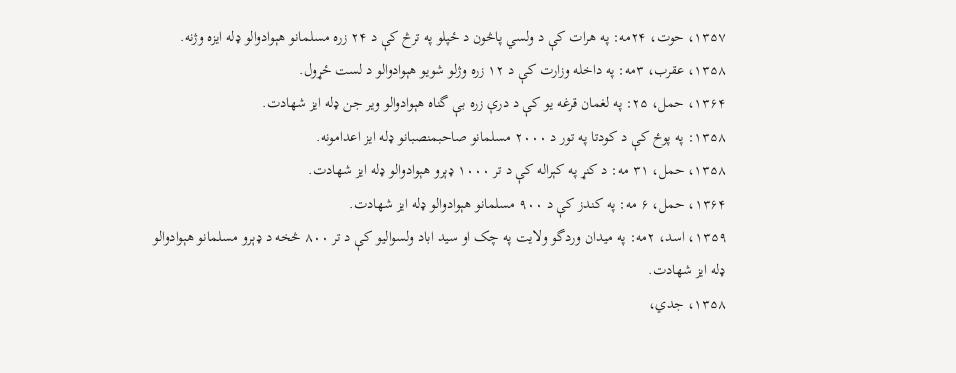۱۳۵۷، حوت، ۲۴مه: په هرات کې د ولسي پاڅون د ځپلو په ترڅ کې د ۲۴ زره مسلمانو هېوادوالو ډله ايزه وژنه.
۱۳۵۸، عقرب، ۳مه: په داخله وزارت کې د ۱۲ زره وژلو شويو هېوادوالو د لست ځړول.
۱۳۶۴، حمل، ۲۵: په لغمان قرغه یو کې د درې زره بې گناه هېوادوالو وير جن ډله ايز شهادت.
۱۳۵۸: په پوځ کې د کودتا په تور د ۲۰۰۰ مسلمانو صاحبمنصبانو ډله ايز اعدامونه.
۱۳۵۸، حمل، ۳۱ مه: د کنړ په کېراله کې د تر ۱۰۰۰ ډېرو هېوادوالو ډله ايز شهادت.
۱۳۶۴، حمل، ۶ مه: په کندز کې د ۹۰۰ مسلمانو هېوادوالو ډله ايز شهادت.
۱۳۵۹، اسد، ۲مه: په ميدان وردگو ولایت په چک او سيد اباد ولسواليو کې د تر ۸۰۰ څخه د ډېرو مسلمانو هېوادوالو ډله ايز شهادت.
۱۳۵۸، جدي،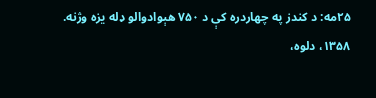۲۵مه: د کندز په چهاردره کې د ۷۵۰ هېوادوالو ډله يزه وژنه.
۱۳۵۸، دلوه،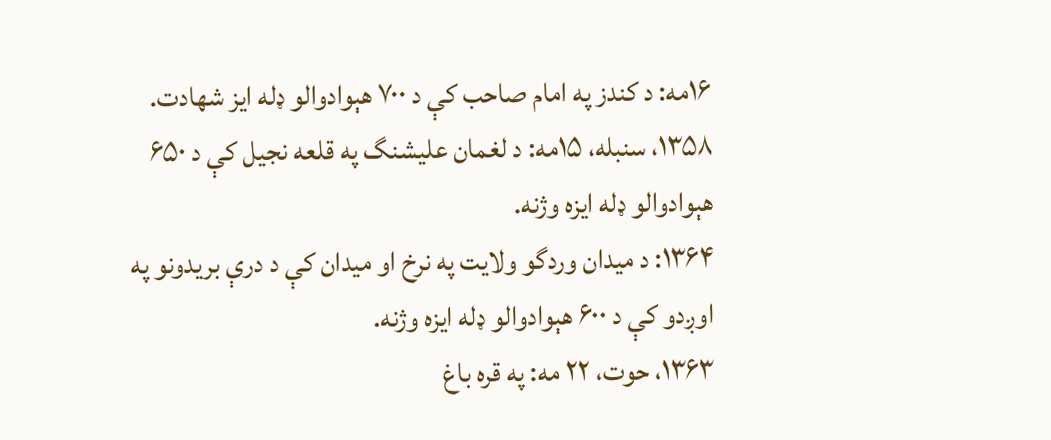۱۶مه: د کندز په امام صاحب کې د ۷۰۰ هېوادوالو ډله ايز شهادت.
۱۳۵۸، سنبله، ۱۵مه: د لغمان عليشنگ په قلعه نجيل کې د ۶۵۰ هېوادوالو ډله ايزه وژنه.
۱۳۶۴: د ميدان وردگو ولايت په نرخ او ميدان کې د درې بريدونو په اوږدو کې د ۶۰۰ هېوادوالو ډله ايزه وژنه.
۱۳۶۳، حوت، ۲۲ مه: په قره باغ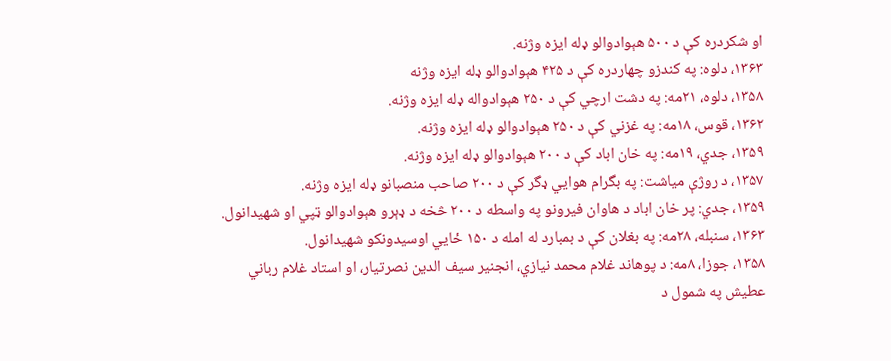او شکردره کې د ۵۰۰ هېوادوالو ډله ايزه وژنه.
۱۳۶۳، دلوه: په کندزو چهاردره کې د ۴۲۵ هېوادوالو ډله ايزه وژنه
۱۳۵۸، دلوه، ۲۱مه: په دشت ارچي کې د ۲۵۰ هېوادواله ډله ايزه وژنه.
۱۳۶۲، قوس، ۱۸مه: په غزني کې د ۲۵۰ هېوادوالو ډله ايزه وژنه.
۱۳۵۹، جدي، ۱۹مه: په خان اباد کې د ۲۰۰ هېوادوالو ډله ايزه وژنه.
۱۳۵۷، د روژې مياشت: په بگرام هوايي ډگر کې د ۲۰۰ صاحب منصبانو ډله ايزه وژنه.
۱۳۵۹، جدي: پر خان اباد د هاوان فيرونو په واسطه د ۲۰۰ څخه د ډېرو هېوادوالو ټپي او شهيدانول.
۱۳۶۳، سنبله، ۲۸مه: په بغلان کې د بمبارد له امله د ۱۵۰ ځايي اوسيدونکو شهيدانول.
۱۳۵۸، جوزا، ۸مه: د پوهاند غلام محمد نيازي، انجنير سيف الدين نصرتيار، او استاد غلام رباني عطيش په شمول د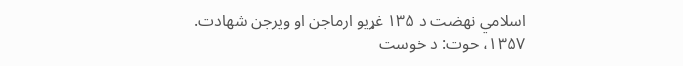اسلامي نهضت د ۱۳۵ غړيو ارماجن او ويرجن شهادت.
۱۳۵۷، حوت: د خوست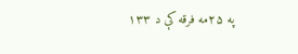په ۲۵مه فرقه کې د ۱۳۳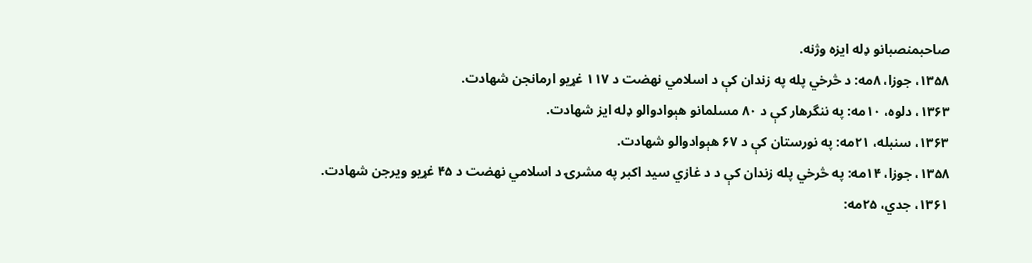صاحبمنصبانو ډله ايزه وژنه.
۱۳۵۸، جوزا، ۸مه: د څرخي پله په زندان کې د اسلامي نهضت د ۱۱۷ غړيو ارمانجن شهادت.
۱۳۶۳، دلوه، ۱۰مه: په ننگرهار کې د ۸۰ مسلمانو هېوادوالو ډله ايز شهادت.
۱۳۶۳، سنبله، ۲۱مه: په نورستان کې د ۶۷ هېوادوالو شهادت.
۱۳۵۸، جوزا، ۱۴مه: په څرخي پله زندان کې د د غازي سيد اکبر په مشرۍ د اسلامي نهضت د ۴۵ غړيو ويرجن شهادت.
۱۳۶۱، جدي، ۲۵مه: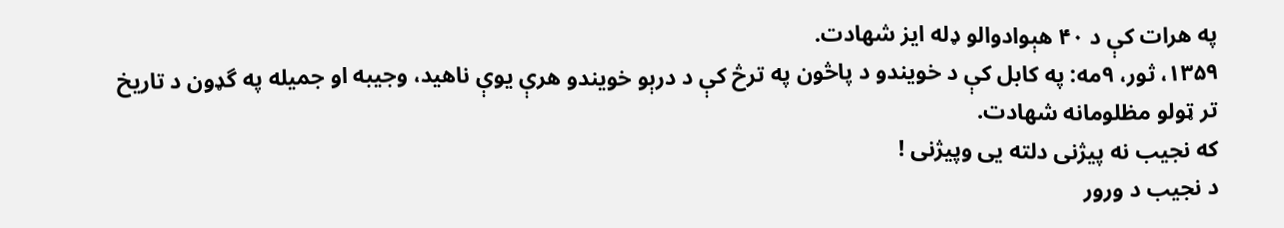په هرات کې د ۴۰ هېوادوالو ډله ايز شهادت.
۱۳۵۹، ثور، ۹مه: په کابل کې د خويندو د پاڅون په ترڅ کې د درېو خويندو هرې يوې ناهيد، وجيبه او جميله په گډون د تاريخ تر ټولو مظلومانه شهادت.
که نجیب نه پیژنی دلته یی وپیژنی !
د نجیب د ورور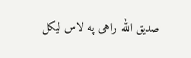صدیق الله راهی په لاس لیکل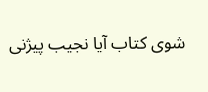شوی کتاب آیا نجیب پیژنی